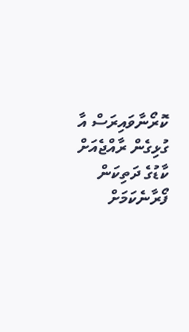ކޮރޯނާވައިރަސް އާ ގުޅިގެން ރާއްޖެއަށް ކާޑުގެ ދަތިކަން ފޯރާނެކަމަށް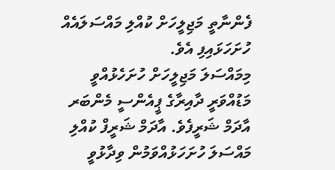ފެންނާތީ މަޖިލީހަށް ކުއްލި މައްސަލައެއް ހުށަހަޅައިފި އެވެ.
މިމައްސަލަ މަޖިލީހަށް ހުށަހެޅުއްވީ މަޑުއްވަރީ ދާއިރާގެ ޕީއެންސީ މެންބަރ އާދަމް ޝަރީފެވެ. އާދަމް ޝަރީފް ކުއްލި މައްސަލަ ހުށަހަޅުއްވަމުން ވިދާޅުވީ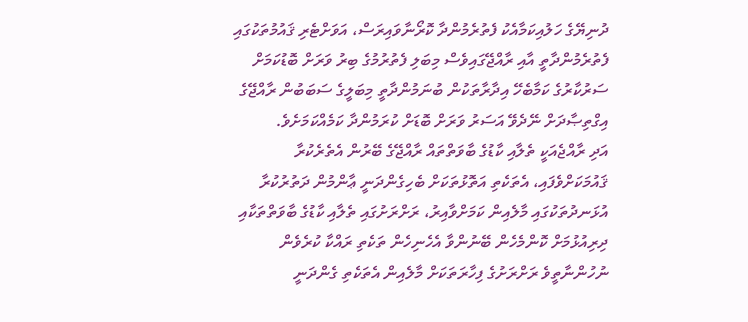ދުނިޔޭގެ ހަލުއިކަމާއެކު ފެތުރެމުންދާ ކޮރޯނާވައިރަސް، އަވަށްޓެރި ޤައުމުތަކުގައި ފެތުރެމުންދާތީ އާއި ރާއްޖޭގައިވެސް މިބަލި ފެތުރުމުގެ ބިރު ވަރަށް ބޮޑުކަމަށް ސަރުކާރުގެ ކަމާބެހޭ އިދާރާތަކުން ބުނަމުންދާތީ މިބަލީގެ ސަބަބުން ރާއްޖޭގެ އިގްތިޞާދަށް ނޭދެވޭ އަސަރު ވަރަށް ބޮޑަށް ކުރަމުންދާ ކަމެއްކަމަށެވެ.
އަދި ރާއްޖެއަކީ ތެލާއި ކާޑުގެ ބާވަތްތައް ރާއްޖޭގެ ބޭރުން އެތެރެކުރާ ޤައުމަކަށްވެފައި، އެތަކެތި އަތޮޅުތަކަށް ބެހިގެންދަނީ ޢާންމުން ދަތުރުކުރާ އުޅަނދުތަކުގައި މާލެއިން ކަމަށްވާއިރު، ރަށްރަށުގައި ތެލާއި ކާޑުގެ ބާވަތްތަކާއި ދިރިއުޅުމަށް ކޮންމެހެން ބޭނުންވާ އެހެނިހެން ތަކެތި ރައްކާ ކުރެވެން ނުހުންނާތީވެ ރަށްރަށުގެ ފިހާރަތަކަށް މާލެއިން އެތަކެތި ގެންދަނީ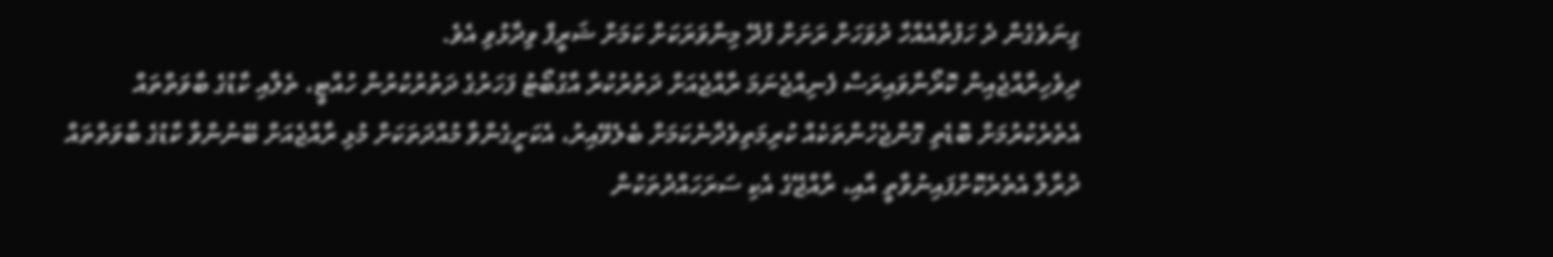ގިނަވެގެން ދެ ހަފުތާއެއްހާ ދުވަހަށް ރަށަށް ފުދޭ މިންވަރަކަށް ކަމަށް ޝަރީފް ވިދާޅުވި އެވެ.
ދިވެހިރާއްޖެއިން ކޮރޯނާވައިރަސް ފެނިއްޖެނަމަ ރާއްޖެއަށް ދަތުރުކުރާ އާގުބޯޓު ފަހަރުގެ ދަތުރުކުރުން ހުއްޓީ، ތެލާއި ކާޑުގެ ބާވަތްތައް އެތެރެކުރުމަށް ބޮޑެތި ގޮންޖެހުންތަކެއް ކުރިމަތިވެދާނެކަމަށް ބެލެވޭއިރު، އެކަށީގެންވާ މުއްދަތަކަށް މުޅި ރާއްޖެއަށް ބޭނުންވާ ކާޑުގެ ބާވަތްތައް ދުރާލާ އެތެރެކޮށްފައިނުވާތީ އާއި، ރާއްޖޭގެ އެކި ސަރަހައްދުތަކުން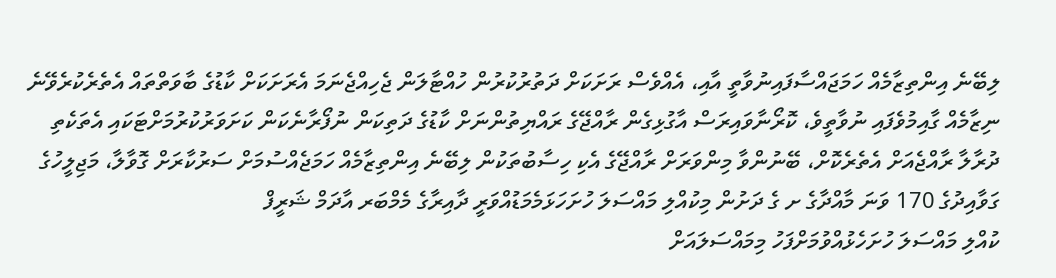ލިބޭނެ އިންތިޒާމެއް ހަމަޖައްސާފައިނުވާތީ އާއި، އެއްވެސް ރަށަކަށް ދަތުރުކުރުން ހުއްޓާލަން ޖެހިއްޖެނަމަ އެރަށަކަށް ކާޑުގެ ބާވަތްތައް އެތެރެކުރެވޭނެ ނިޒާމެއް ގާއިމުވެފައި ނުވާތީވެ، ކޮރޯނާވައިރަސް އާގުޅިގެން ރާއްޖޭގެ ރައްޔިތުންނަށް ކާޑުގެ ދަތިކަން ނުފޯރާނެކަން ކަށަވަރުކުރުމަށްޓަކައި އެތަކެތި ދުރާލާ ރާއްޖެއަށް އެތެރެކޮށް، ބޭނުންވާ މިންވަރަށް ރާއްޖޭގެ އެކި ހިސާބުތަކުން ލިބޭނެ އިންތިޒާމެއް ހަމަޖެއްސުމަށް ސަރުކާރަށް ގޮވާލާ، މަޖިލީހުގެ ގަވާއިދުގެ 170 ވަނަ މާއްދާގެ ށ ގެ ދަށުން މިކުއްލި މައްސަލަ ހުށަހަޅަމެމަޑުއްވަރީ ދާއިރާގެ މެމްބަރ އާދަމް ޝަރީފް
ކުއްލި މައްސަލަ ހުށަހެޅުއްވުމަށްފަހު މިމައްސަލައަށް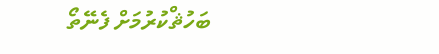ބަހުޘްކުރުމަށް ފެނޭތޯ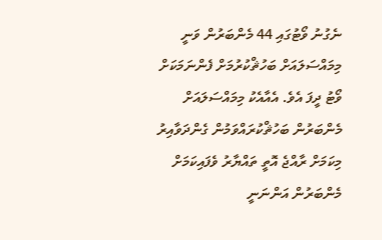ނެގުނު ވޯޓުގައި 44 މެންބަރުން ވަނީ މިމައްސަލައަށް ބަހުޘްކުރުމަށް ފެންނަމަކަށް ވޯޓު ދީފަ އެވެ. އެއާއެކު މިމައްސަލައަށް މެންބަރުން ބަހުޘްކުރައްވަމުން ގެންދަވާއިރު މިކަމަށް ރާއްޖެ އޮތީ ތައްޔާރު ވެފައިކަމަށް މެންބަރުން އަންނަނީ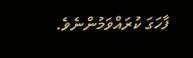ފާހަގަ ކުރައްވަމުންނެވެ.